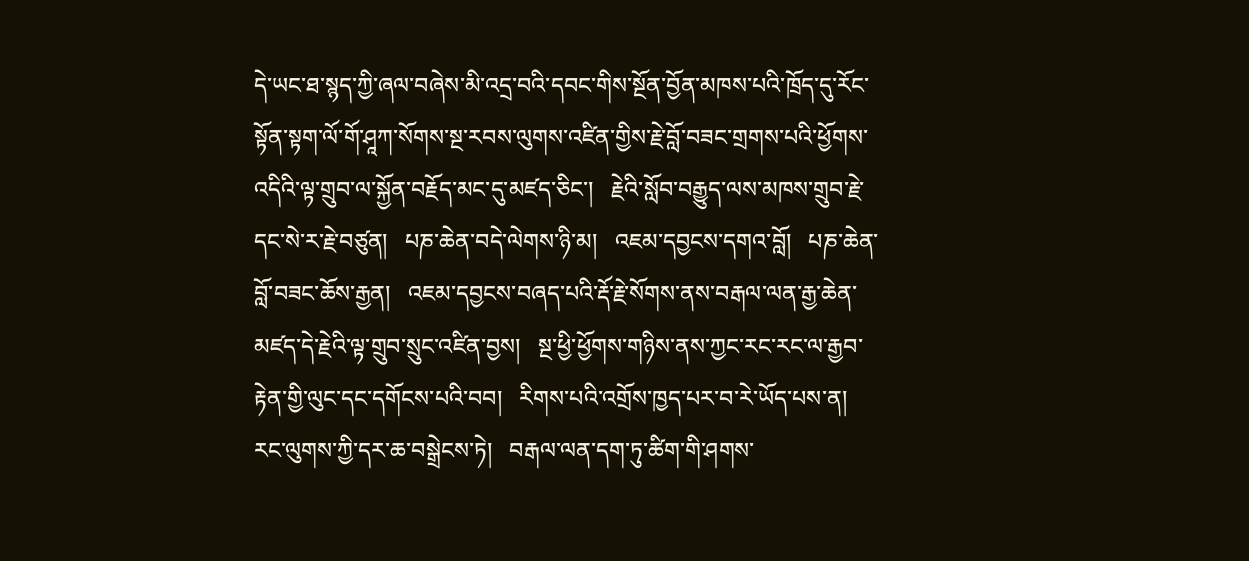དེ་ཡང་ཐ་སྙད་ཀྱི་ཞལ་བཞེས་མི་འདྲ་བའི་དབང་གིས་སྔོན་བྱོན་མཁས་པའི་ཁྲོད་དུ་རོང་སྟོན་སྟག་ལོ་གོ་ཤཱཀ་སོགས་སྔ་རབས་ལུགས་འཛིན་གྱིས་རྗེ་བློ་བཟང་གྲགས་པའི་ཕྱོགས་འདིའི་ལྟ་གྲུབ་ལ་སྐྱོན་བརྗོད་མང་དུ་མཛད་ཅིང་།   རྗེའི་སློབ་བརྒྱུད་ལས་མཁས་གྲུབ་རྗེ་དང་སེ་ར་རྗེ་བཙུན།   པཎ་ཆེན་བདེ་ལེགས་ཉི་མ།   འཇམ་དབྱངས་དགའ་བློ།   པཎ་ཆེན་བློ་བཟང་ཆོས་རྒྱན།   འཇམ་དབྱངས་བཞད་པའི་རྡོ་རྗེ་སོགས་ནས་བརྒལ་ལན་རྒྱ་ཆེན་མཛད་དེ་རྗེའི་ལྟ་གྲུབ་སྲུང་འཛིན་བྱས།   སྔ་ཕྱི་ཕྱོགས་གཉིས་ནས་ཀྱང་རང་རང་ལ་རྒྱབ་རྟེན་གྱི་ལུང་དང་དགོངས་པའི་བབ།   རིགས་པའི་འགྲོས་ཁྱད་པར་བ་རེ་ཡོད་པས་ན།   རང་ལུགས་ཀྱི་དར་ཆ་བསྒྲེངས་ཏེ།   བརྒལ་ལན་དག་ཏུ་ཚིག་གི་ཤགས་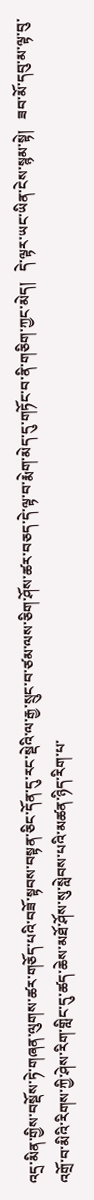འདྲ་མིན་གྱིས་བསྡོས་ཏེ་གཞན་ལུགས་ཚར་གཅོད་པའི་བཟོ་སྟབས་བསྟན་ཅིང་དོན་དུ་རང་སྡེའི་ལ་རྒྱ་སྲུང་བ་ཙམ་ལས་ཅིག་ཤོས་ཚར་བཅད་དེ་ལྟ་བ་རྨེག་མེད་དུ་གཏོང་བ་ནི་གཅིག་ཀྱང་མེད།   དེ་ལྟར་ཡང་ཡིན་ངེས་སྙམ་སྟེ།   ཟབ་མོ་དབུ་མ་ལྟ་བུ་འགྲོ་བ་མིའི་རིགས་ཀྱི་ཤེས་རིག་གླིང་དུ་ཚད་ཆེས་མཐོ་ཤོས་སུ་སླེབས་པའི་མཚན་ཉིད་རིག་པ་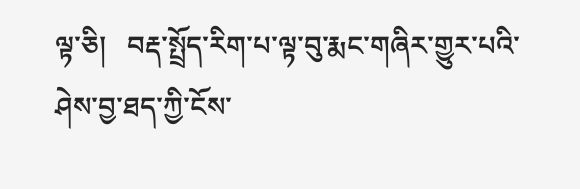ལྟ་ཅི།   བརྡ་སྤྲོད་རིག་པ་ལྟ་བུ་རྨང་གཞིར་གྱུར་པའི་ཤེས་བྱ་ཐད་ཀྱི་ངོས་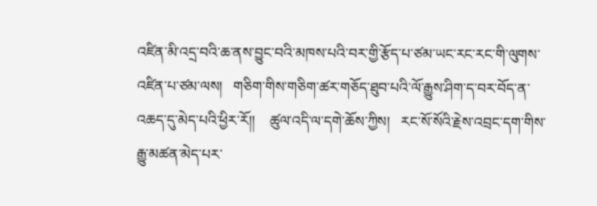འཛིན་མི་འདྲ་བའི་ཆ་ནས་བྱུང་བའི་མཁས་པའི་བར་གྱི་རྩོད་པ་ཙམ་ཡང་རང་རང་གི་ལུགས་འཛིན་པ་ཙམ་ལས།   གཅིག་གིས་གཅིག་ཚར་གཅོད་ཐུབ་པའི་ལོ་རྒྱུས་ཤིག་ད་བར་བོད་ན་འཆད་དུ་མེད་པའི་ཕྱིར་རོ།།    ཚུལ་འདི་ལ་དགེ་ཆོས་ཀྱིས།   རང་སོ་སོའི་རྗེས་འབྲང་དག་གིས་རྒྱུ་མཚན་མེད་པར་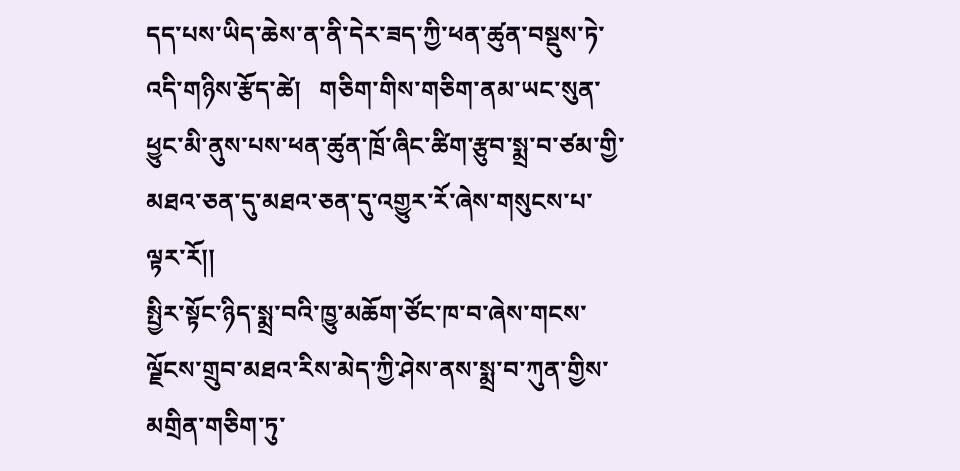དད་པས་ཡིད་ཆེས་ན་ནི་དེར་ཟད་ཀྱི་ཕན་ཚུན་བསྡུས་ཏེ་འདི་གཉིས་རྩོད་ཚེ།   གཅིག་གིས་གཅིག་ནམ་ཡང་སུན་ཕྱུང་མི་ནུས་པས་ཕན་ཚུན་ཁྲོ་ཞིང་ཚིག་རྩུབ་སྨྲ་བ་ཙམ་གྱི་མཐའ་ཅན་དུ་མཐའ་ཅན་དུ་འགྱུར་རོ་ཞེས་གསུངས་པ་ལྟར་རོ།།
སྤྱིར་སྟོང་ཉིད་སྨྲ་བའི་ཁྱུ་མཆོག་ཙོང་ཁ་བ་ཞེས་གངས་ལྗོངས་གྲུབ་མཐའ་རིས་མེད་ཀྱི་ཤེས་ནས་སྨྲ་བ་ཀུན་གྱིས་མགྲིན་གཅིག་ཏུ་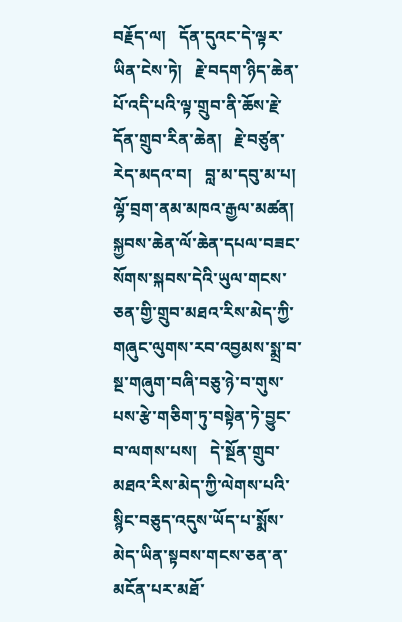བརྗོད་ལ།   དོན་དུའང་དེ་ལྟར་ཡིན་ངེས་ཏེ།   རྗེ་བདག་ཉིད་ཆེན་པོ་འདི་པའི་ལྟ་གྲུབ་ནི་ཆོས་རྗེ་དོན་གྲུབ་རིན་ཆེན།   རྗེ་བཙུན་རེད་མདའ་བ།   བླ་མ་དབུ་མ་པ།   ལྷོ་བྲག་ནམ་མཁའ་རྒྱལ་མཚན།   སྐྱབས་ཆེན་ལོ་ཆེན་དཔལ་བཟང་སོགས་སྐབས་དེའི་ཡུལ་གངས་ཅན་གྱི་གྲུབ་མཐའ་རིས་མེད་ཀྱི་གཞུང་ལུགས་རབ་འབྱམས་སྨྲ་བ་སྔ་གཞུག་བཞི་བཅུ་ཉེ་བ་གུས་པས་རྩེ་གཅིག་ཏུ་བསྟེན་ཏེ་བྱུང་བ་ལགས་པས།   དེ་སྔོན་གྲུབ་མཐའ་རིས་མེད་ཀྱི་ལེགས་པའི་སྙིང་བཅུད་འདུས་ཡོད་པ་སྨོས་མེད་ཡིན་སྟབས་གངས་ཅན་ན་མངོན་པར་མཐོ་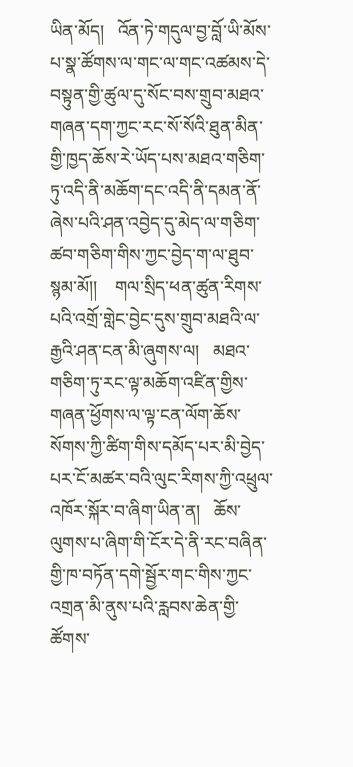ཡིན་མོད།   འོན་ཏེ་གདུལ་བྱ་བློ་ཡི་མོས་པ་སྣ་ཚོགས་ལ་གང་ལ་གང་འཚམས་དེ་བསྟུན་གྱི་ཚུལ་དུ་སོང་བས་གྲུབ་མཐའ་གཞན་དག་ཀྱང་རང་སོ་སོའི་ཐུན་མིན་གྱི་ཁྱད་ཆོས་རེ་ཡོད་པས་མཐའ་གཅིག་ཏུ་འདི་ནི་མཆོག་དང་འདི་ནི་དམན་ནོ་ཞེས་པའི་ཤན་འབྱེད་དུ་མེད་ལ་གཅིག་ཚབ་གཅིག་གིས་ཀྱང་བྱེད་ག་ལ་ཐུབ་སྙམ་མོ།།    གལ་སྲིད་ཕན་ཚུན་རིགས་པའི་འགྲོ་གླེང་བྱེང་དུས་གྲུབ་མཐའི་ལ་རྒྱའི་ཤན་ངན་མི་ཞུགས་ལ།   མཐའ་གཅིག་ཏུ་རང་ལྟ་མཆོག་འཛིན་གྱིས་གཞན་ཕྱོགས་ལ་ལྟ་ངན་ལོག་ཆོས་སོགས་ཀྱི་ཚིག་གིས་དམོད་པར་མི་བྱེད་པར་ངོ་མཚར་བའི་ལུང་རིགས་ཀྱི་འཕྲུལ་འཁོར་སྐོར་བ་ཞིག་ཡིན་ན།   ཆོས་ལུགས་པ་ཞིག་གི་ངོར་དེ་ནི་རང་བཞིན་གྱི་ཁ་བཏོན་དགེ་སྦྱོར་གང་གིས་ཀྱང་འགྲན་མི་ནུས་པའི་རླབས་ཆེན་གྱི་ཚོགས་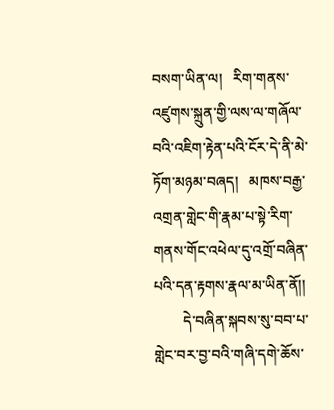བསག་ཡིན་ལ།   རིག་གནས་འཛུགས་སྐྲུན་གྱི་ལས་ལ་གཞོལ་བའི་འཇིག་རྟེན་པའི་ངོར་དེ་ནི་མེ་ཏོག་མཉམ་བཞད།   མཁས་བརྒྱ་འགྲན་གླེང་གི་རྣམ་པ་སྟེ་རིག་གནས་གོང་འཕེལ་དུ་འགྲོ་བཞིན་པའི་དན་རྟགས་རྣལ་མ་ཡིན་ནོ།།
        དེ་བཞིན་སྐབས་སུ་བབ་པ་གླེང་བར་བྱ་བའི་གཞི་དགེ་ཆོས་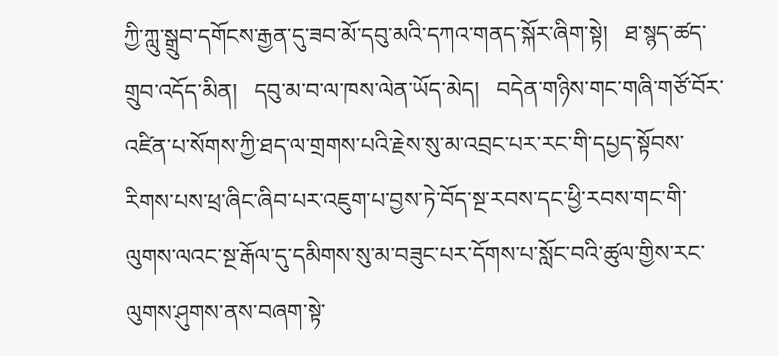ཀྱི་ཀླུ་སྒྲུབ་དགོངས་རྒྱན་དུ་ཟབ་མོ་དབུ་མའི་དཀའ་གནད་སྐོར་ཞིག་སྟེ།   ཐ་སྙད་ཚད་གྲུབ་འདོད་མིན།   དབུ་མ་བ་ལ་ཁས་ལེན་ཡོད་མེད།   བདེན་གཉིས་གང་གཞི་གཙོ་བོར་འཛིན་པ་སོགས་ཀྱི་ཐད་ལ་གྲགས་པའི་རྗེས་སུ་མ་འབྲང་པར་རང་གི་དཔྱད་སྟོབས་རིགས་པས་ཕྲ་ཞིང་ཞིབ་པར་འཇུག་པ་བྱས་ཏེ་བོད་སྔ་རབས་དང་ཕྱི་རབས་གང་གི་ལུགས་ལའང་སྔ་རྒོལ་དུ་དམིགས་སུ་མ་བཟུང་པར་དོགས་པ་སློང་བའི་ཚུལ་གྱིས་རང་ལུགས་ཤུགས་ནས་བཞག་སྟེ་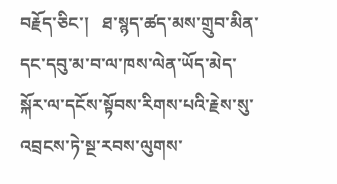བརྗོད་ཅིང་།   ཐ་སྙད་ཚད་མས་གྲུབ་མིན་དང་དབུ་མ་བ་ལ་ཁས་ལེན་ཡོད་མེད་སྐོར་ལ་དངོས་སྟོབས་རིགས་པའི་རྗེས་སུ་འབྲངས་ཏེ་སྔ་རབས་ལུགས་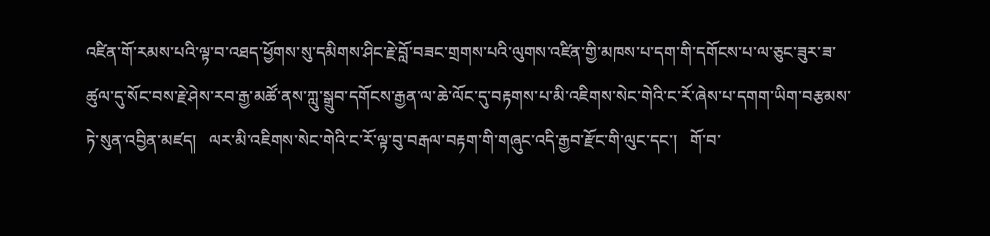འཛིན་གོ་རམས་པའི་ལྟ་བ་འཐད་ཕྱོགས་སུ་དམིགས་ཤིང་རྗེ་བློ་བཟང་གྲགས་པའི་ལུགས་འཛིན་གྱི་མཁས་པ་དག་གི་དགོངས་པ་ལ་ཅུང་ཟུར་ཟ་ཚུལ་དུ་སོང་བས་རྗེ་ཤེས་རབ་རྒྱ་མཚོ་ནས་ཀླུ་སྒྲུབ་དགོངས་རྒྱན་ལ་ཆེ་ལོང་དུ་བརྟགས་པ་མི་འཇིགས་སེང་གེའི་ང་རོ་ཞེས་པ་དགག་ཡིག་བརྩམས་ཏེ་སུན་འབྱིན་མཛད།   ལར་མི་འཇིགས་སེང་གེའི་ང་རོ་ལྟ་བུ་བརྒལ་བརྟག་གི་གཞུང་འདི་རྒྱབ་རྫོང་གི་ལུང་དང་།   གོ་བ་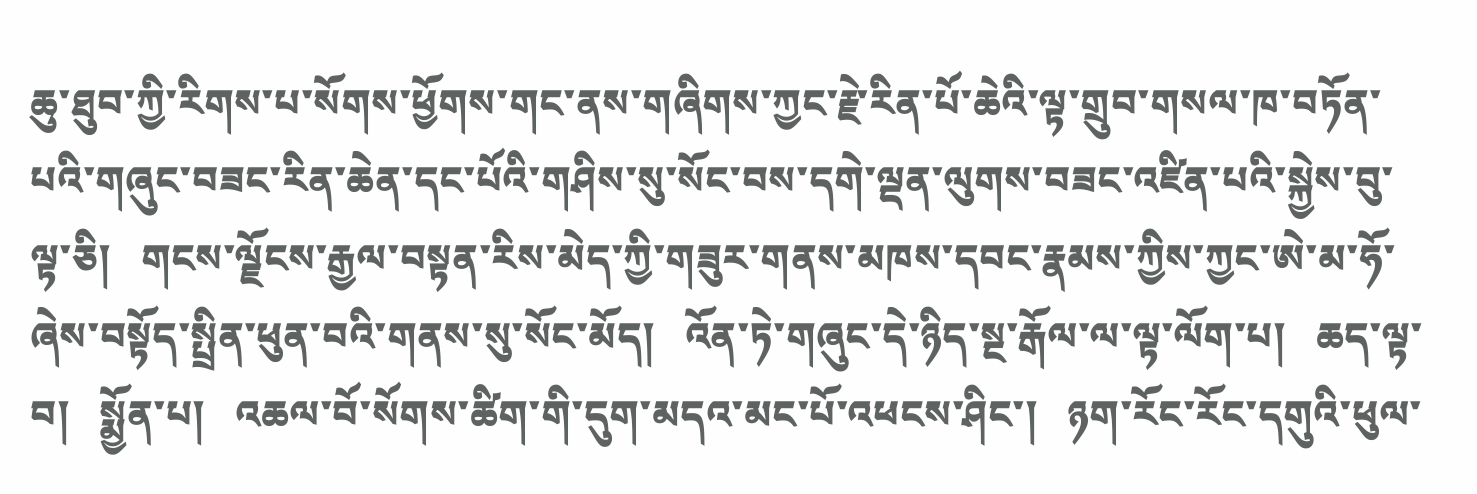ཆུ་ཐུབ་ཀྱི་རིགས་པ་སོགས་ཕྱོགས་གང་ནས་གཞིགས་ཀྱང་རྗེ་རིན་པོ་ཆེའི་ལྟ་གྲུབ་གསལ་ཁ་བཏོན་པའི་གཞུང་བཟང་རིན་ཆེན་དང་པོའི་གཤིས་སུ་སོང་བས་དགེ་ལྡན་ལུགས་བཟང་འཛིན་པའི་སྐྱེས་བུ་ལྟ་ཅི།   གངས་ལྗོངས་རྒྱལ་བསྟན་རིས་མེད་ཀྱི་གཟུར་གནས་མཁས་དབང་རྣམས་ཀྱིས་ཀྱང་ཨེ་མ་ཧོ་ཞེས་བསྟོད་སྤྲིན་ཕུན་བའི་གནས་སུ་སོང་མོད།   འོན་ཏེ་གཞུང་དེ་ཉིད་སྔ་རྒོལ་ལ་ལྟ་ལོག་པ།   ཆད་ལྟ་བ།   སྨྱོན་པ།   འཆལ་བོ་སོགས་ཚིག་གི་དུག་མདའ་མང་པོ་འཕངས་ཤིང་།   ཉག་རོང་རོང་དགུའི་ཕུལ་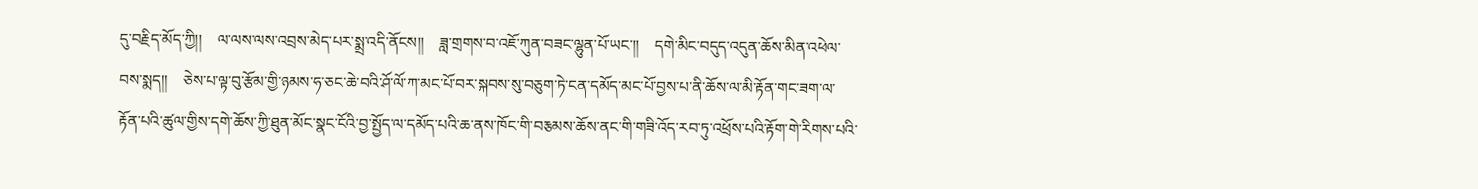དུ་བརྗིད་མོད་ཀྱི།།    ལ་ལས་ལས་འབྲས་མེད་པར་སྨྲ་འདི་ནོངས།།    ཟླ་གྲགས་བ་འཇོ་ཀུན་བཟང་ལྷུན་པོ་ཡང་།།    དགེ་མིང་བདུད་འདུན་ཆོས་མིན་འཕེལ་བས་སྨད།།    ཅེས་པ་ལྟ་བུ་རྩོམ་གྱི་ཉམས་ཧ་ཅང་ཆེ་བའི་ཤོ་ལོ་ཀ་མང་པོ་བར་སྐབས་སུ་བཅུག་ཏེ་ངན་དམོད་མང་པོ་བྱས་པ་ནི་ཆོས་ལ་མི་རྟོན་གང་ཟག་ལ་རྟོན་པའི་ཚུལ་གྱིས་དགེ་ཆོས་ཀྱི་ཐུན་མོང་སྣང་ངོའི་བྱ་སྤྱོད་ལ་དམོད་པའི་ཆ་ནས་ཁོང་གི་བརྕམས་ཆོས་ནང་གི་གཟི་འོད་རབ་ཏུ་འཕྲོས་པའི་རྟོག་གེ་རིགས་པའི་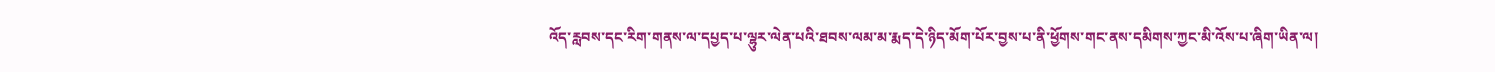འོད་རླབས་དང་རིག་གནས་ལ་དཔྱད་པ་ལྷུར་ལེན་པའི་ཐབས་ལམ་མ་རྨད་དེ་ཉིད་མོག་པོར་བྱས་པ་ནི་ཕྱོགས་གང་ནས་དམིགས་ཀྱང་མི་འོས་པ་ཞིག་ཡིན་ལ།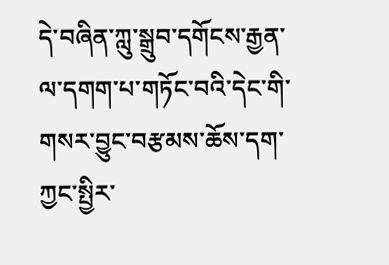དེ་བཞིན་ཀླུ་སྒྲུབ་དགོངས་རྒྱན་ལ་དགག་པ་གཏོང་བའི་དེང་གི་གསར་བྱུང་བརྩམས་ཆོས་དག་ཀྱང་སྤྱིར་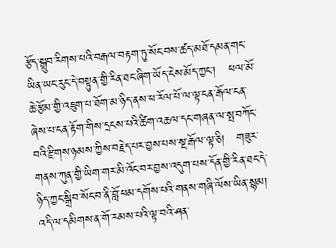རྩོད་སྒྲུབ་རིགས་པའི་བརྒལ་བརྟག་ཏུ་སོང་བས་ཚད་མཐོ་དམན་གང་ཡིན་ཡང་རུང་དེ་བསྟུན་གྱི་རིན་ཐང་ཞིག་ཡོད་ངེས་མོད་ཀྱང་།   ཕལ་མོ་ཆེ་རྩོམ་གྱི་འཇུག་པ་ཐོག་མ་ཉིད་ནས་ཕ་རོལ་པོ་ལ་ལྟ་ངན་རྒོལ་ངན་ཞེས་པ་ངན་རྟོག་གིས་དྲངས་པའི་ཚིག་འཆལ་དང་གཞན་ལ་སྤ་བཀོང་བའི་རྫིགས་ཉམས་ཀྱིས་བརྗེད་པར་བྱས་པས་སྔ་རྒོལ་ལྟ་ཅི།   གཟུར་གནས་ཀུན་གྱི་ཡིག་གར་མི་འོང་བར་བྱས་འདུག་པས་དོན་གྱི་རིན་ཐང་དེ་ཉིད་ཀྱང་སྒྲིབ་སོང་བ་ནི་བློ་ཕམ་དགོས་པའི་གནས་གཞི་ལོས་ཡིན་སྙམ།   འདི་ལ་དམིགས་ན་གོ་རམས་པའི་ལྟ་བའི་ཤན་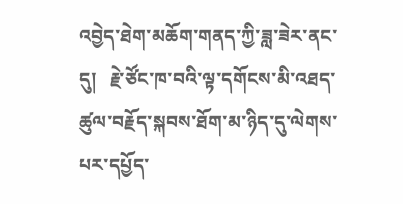འབྱེད་ཐེག་མཆོག་གནད་ཀྱི་ཟླ་ཟེར་ནང་དུ།   རྗེ་ཙོང་ཁ་བའི་ལྟ་དགོངས་མི་འཐད་ཚུལ་བརྗོད་སྐབས་ཐོག་མ་ཉིད་དུ་ལེགས་པར་དཔྱོད་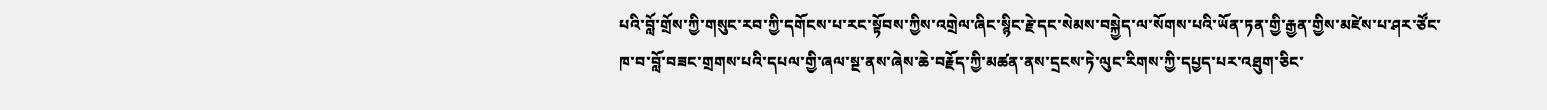པའི་བློ་གྲོས་ཀྱི་གསུང་རབ་ཀྱི་དགོངས་པ་རང་སྟོབས་ཀྱིས་འགྲེལ་ཞིང་སྙིང་རྗེ་དང་སེམས་བསྐྱེད་ལ་སོགས་པའི་ཡོན་ཏན་གྱི་རྒྱན་གྱིས་མཛེས་པ་ཤར་ཙོང་ཁ་བ་བློ་བཟང་གྲགས་པའི་དཔལ་གྱི་ཞལ་སྔ་ནས་ཞེས་ཆེ་བརྗོད་ཀྱི་མཚན་ནས་དྲངས་ཏེ་ལུང་རིགས་ཀྱི་དཔྱད་པར་འཐུག་ཅིང་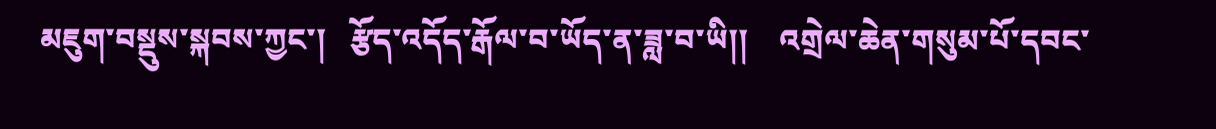མཇུག་བསྡུས་སྐབས་ཀྱང་།   རྩོད་འདོད་རྒོལ་བ་ཡོད་ན་ཟླ་བ་ཡི།།    འགྲེལ་ཆེན་གསུམ་པོ་དབང་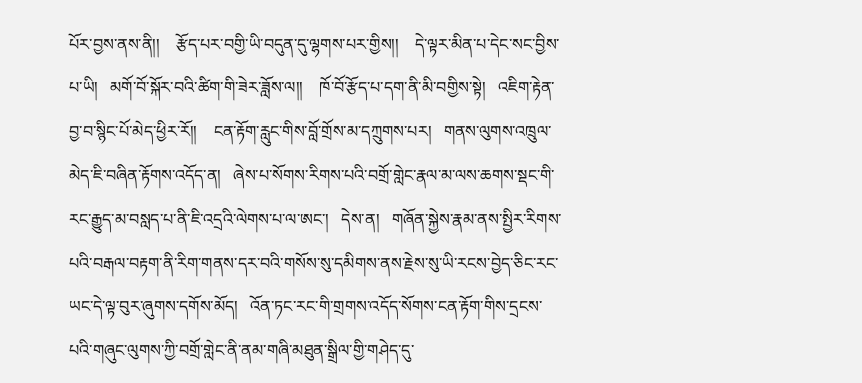པོར་བྱས་ནས་ནི།།    རྩོད་པར་བགྱི་ཡི་བདུན་དུ་ལྷགས་པར་གྱིས།།    དེ་ལྟར་མིན་པ་དེང་སང་བྱིས་པ་ཡི།   མགོ་བོ་སྐོར་བའི་ཚིག་གི་ཟེར་ཟློས་ལ།།    ཁོ་བོ་རྩོད་པ་དག་ནི་མི་བགྱིས་སྟེ།   འཇིག་རྟེན་བྱ་བ་སྙིང་པོ་མེད་ཕྱིར་རོ།།    ངན་རྟོག་རླུང་གིས་བློ་གྲོས་མ་དཀྲུགས་པར།   གནས་ལུགས་འཁྲུལ་མེད་ཇི་བཞིན་རྟོགས་འདོད་ན།   ཞེས་པ་སོགས་རིགས་པའི་བགྲོ་གླེང་རྣལ་མ་ལས་ཆགས་སྡང་གི་རང་རྒྱུད་མ་བསླད་པ་ནི་ཇི་འདྲའི་ལེགས་པ་ལ་ཨང་།   དེས་ན།   གཞོན་སྐྱེས་རྣམ་ནས་སྤྱིར་རིགས་པའི་བརྒལ་བརྟག་ནི་རིག་གནས་དར་བའི་གསོས་སུ་དམིགས་ནས་རྗེས་སུ་ཡི་རངས་བྱེད་ཅིང་རང་ཡང་དེ་ལྟ་བུར་ཞུགས་དགོས་མོད།   འོན་ཏང་རང་གི་གྲགས་འདོད་སོགས་ངན་རྟོག་གིས་དྲངས་པའི་གཞུང་ལུགས་ཀྱི་བགྲོ་གླེང་ནི་ནམ་གཞི་མཐུན་སྒྲིལ་གྱི་གཤེད་དུ་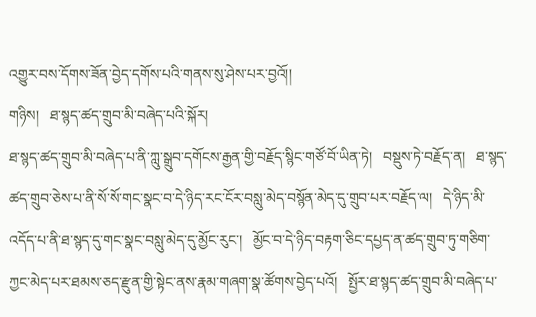འགྱུར་བས་དོགས་ཟོན་བྱེད་དགོས་པའི་གནས་སུ་ཤེས་པར་བྱའོ།།
གཉིས།   ཐ་སྙད་ཚད་གྲུབ་མི་བཞེད་པའི་སྐོར།
ཐ་སྙད་ཚད་གྲུབ་མི་བཞེད་པ་ནི་ཀླུ་སྒྲུབ་དགོངས་རྒྱན་གྱི་བརྗོད་སྙིང་གཙོ་བོ་ཡིན་ཏེ།   བསྡུས་ཏེ་བརྗོད་ན།   ཐ་སྙད་ཚད་གྲུབ་ཅེས་པ་ནི་སོ་སོ་གང་སྣང་བ་དེ་ཉིད་རང་ངོར་བསླུ་མེད་བསྙོན་མེད་དུ་གྲུབ་པར་བརྗོད་ལ།   དེ་ཉིད་མི་འདོད་པ་ནི་ཐ་སྙད་དུ་གང་སྣང་བསླུ་མེད་དུ་མྱོང་རུང་།   མྱོང་བ་དེ་ཉིད་བརྟག་ཅིང་དཔྱད་ན་ཚད་གྲུབ་ཏུ་གཅིག་ཀྱང་མེད་པར་ཐམས་ཅད་རྫུན་གྱི་སྟེང་ནས་རྣམ་གཞག་སྣ་ཚོགས་བྱེད་པའོ།   སྤྱོར་ཐ་སྙད་ཚད་གྲུབ་མི་བཞེད་པ་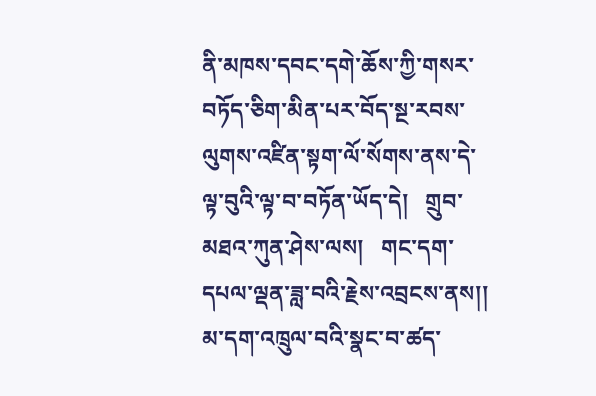ནི་མཁས་དབང་དགེ་ཆོས་ཀྱི་གསར་བཏོད་ཅིག་མིན་པར་བོད་སྔ་རབས་ལུགས་འཛིན་སྟག་ལོ་སོགས་ནས་དེ་ལྟ་བུའི་ལྟ་བ་བཏོན་ཡོད་དེ།   གྲུབ་མཐའ་ཀུན་ཤེས་ལས།   གང་དག་དཔལ་ལྡན་ཟླ་བའི་རྗེས་འབྲངས་ནས།།    མ་དག་འཁྲུལ་བའི་སྣང་བ་ཚད་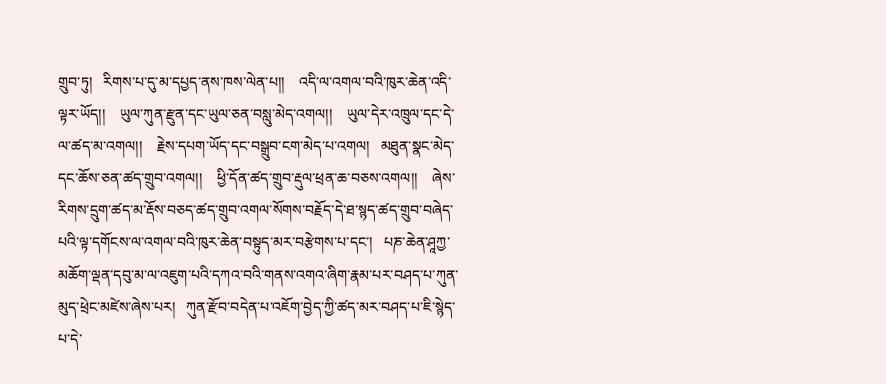གྲུབ་ཏུ།   རིགས་པ་དུ་མ་དཔྱད་ནས་ཁས་ལེན་པ།།    འདི་ལ་འགལ་བའི་ཁུར་ཆེན་འདི་ལྟར་ཡོད།།    ཡུལ་ཀུན་རྫུན་དང་ཡུལ་ཅན་བསླུ་མེད་འགལ།།    ཡུལ་དེར་འཁྲུལ་དང་དེ་ལ་ཚད་མ་འགལ།།    རྗེས་དཔག་ཡོད་དང་བསྒྲུབ་ངག་མེད་པ་འགལ།   མཐུན་སྣང་མེད་དང་ཆོས་ཅན་ཚད་གྲུབ་འགལ།།    ཕྱི་དོན་ཚད་གྲུབ་རྡུལ་ཕྲན་ཆ་བཅས་འགལ།།    ཞེས་རིགས་དྲུག་ཚད་མ་རྡོས་བཅད་ཚད་གྲུབ་འགལ་སོགས་བརྗོད་དེ་ཐ་སྙད་ཚད་གྲུབ་བཞེད་པའི་ལྟ་དགོངས་ལ་འགལ་བའི་ཁུར་ཆེན་བསྟུད་མར་བརྩེགས་པ་དང་།   པཎ་ཆེན་ཤཱཀྱ་མཆོག་ལྡན་དབུ་མ་ལ་འཇུག་པའི་དཀའ་བའི་གནས་འགའ་ཞིག་རྣམ་པར་བཤད་པ་ཀུན་མུད་ཕྲེང་མཛེས་ཞེས་པར།   ཀུན་རྫོབ་བདེན་པ་འཇོག་བྱེད་ཀྱི་ཚད་མར་བཤད་པ་ཇི་སྙེད་པ་དེ་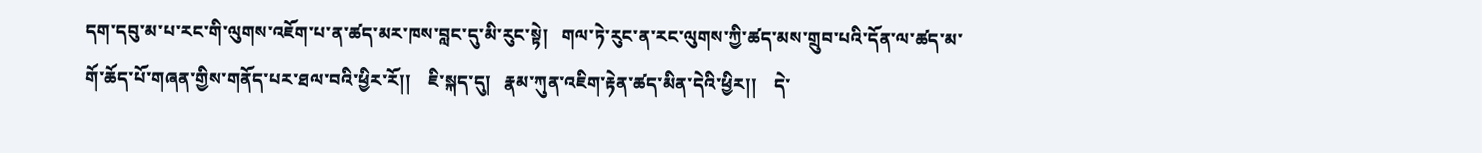དག་དབུ་མ་པ་རང་གི་ལུགས་འཇོག་པ་ན་ཚད་མར་ཁས་བླང་དུ་མི་རུང་སྟེ།   གལ་ཏེ་རུང་ན་རང་ལུགས་ཀྱི་ཚད་མས་གྲུབ་པའི་དོན་ལ་ཚད་མ་གོ་ཆོད་པོ་གཞན་གྱིས་གནོད་པར་ཐལ་བའི་ཕྱིར་རོ།།    ཇི་སྐད་དུ།   རྣམ་ཀུན་འཇིག་རྟེན་ཚད་མིན་དེའི་ཕྱིར།།    དེ་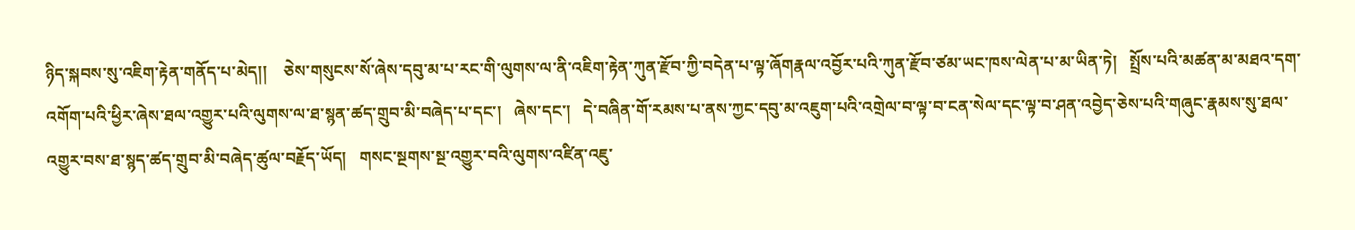ཉིད་སྐབས་སུ་འཇིག་རྟེན་གནོད་པ་མེད།།    ཅེས་གསུངས་སོ་ཞེས་དབུ་མ་པ་རང་གི་ལུགས་ལ་ནི་འཇིག་རྟེན་ཀུན་རྫོབ་ཀྱི་བདེན་པ་ལྟ་ཞོགརྣལ་འབྱོར་པའི་ཀུན་རྫོབ་ཙམ་ཡང་ཁས་ལེན་པ་མ་ཡིན་ཏེ།   སྤྲོས་པའི་མཚན་མ་མཐའ་དག་འགོག་པའི་ཕྱིར་ཞེས་ཐལ་འགྱུར་པའི་ལུགས་ལ་ཐ་སྙན་ཚད་གྲུབ་མི་བཞེད་པ་དང་།   ཞེས་དང་།   དེ་བཞིན་གོ་རམས་པ་ནས་ཀྱང་དབུ་མ་འཇུག་པའི་འགྲེལ་བ་ལྟ་བ་ངན་སེལ་དང་ལྟ་བ་ཤན་འབྱེད་ཅེས་པའི་གཞུང་རྣམས་སུ་ཐལ་འགྱུར་བས་ཐ་སྙད་ཚད་གྲུབ་མི་བཞེད་ཚུལ་བརྗོད་ཡོད།   གསང་སྔགས་སྔ་འགྱུར་བའི་ལུགས་འཛིན་འཇུ་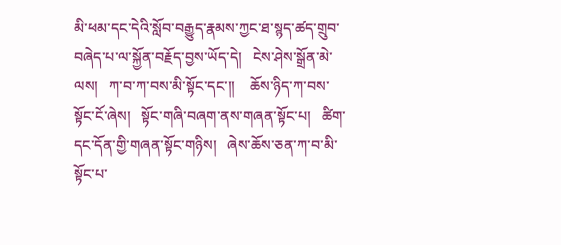མི་ཕམ་དང་དེའི་སློབ་བརྒྱུད་རྣམས་ཀྱང་ཐ་སྙད་ཚད་གྲུབ་བཞེད་པ་ལ་སྐྱོན་བརྗོད་བྱས་ཡོད་དེ།   ངེས་ཤེས་སྒྲོན་མེ་ལས།   ཀ་བ་ཀ་བས་མི་སྟོང་དང་།།    ཆོས་ཉིད་ཀ་བས་སྟོང་ངོ་ཞེས།   སྟོང་གཞི་བཞག་ནས་གཞན་སྟོང་པ།   ཚིག་དང་དོན་གྱི་གཞན་སྟོང་གཉིས།   ཞེས་ཆོས་ཅན་ཀ་བ་མི་སྟོང་པ་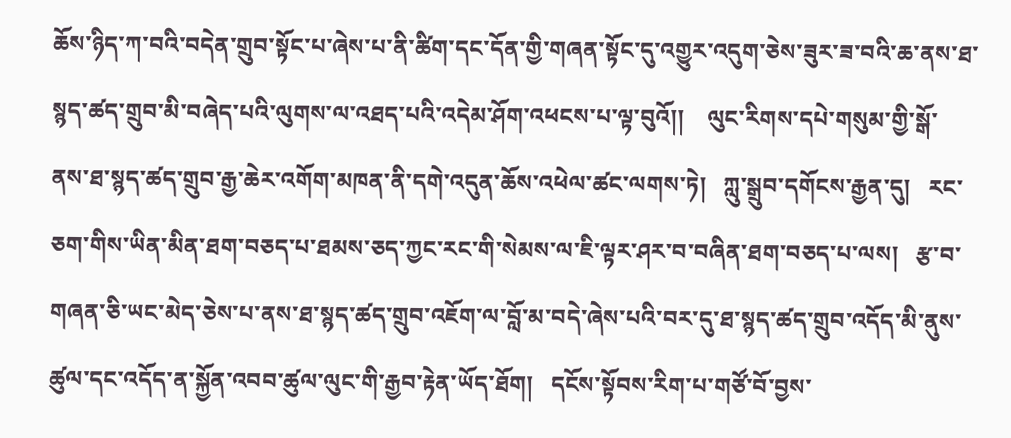ཆོས་ཉིད་ཀ་བའི་བདེན་གྲུབ་སྟོང་པ་ཞེས་པ་ནི་ཚིག་དང་དོན་གྱི་གཞན་སྟོང་དུ་འགྱུར་འདུག་ཅེས་ཟུར་ཟ་བའི་ཆ་ནས་ཐ་སྙད་ཚད་གྲུབ་མི་བཞེད་པའི་ལུགས་ལ་འཐད་པའི་འདེམ་ཤོག་འཕངས་པ་ལྟ་བུའོ།།    ལུང་རིགས་དཔེ་གསུམ་གྱི་སྒོ་ནས་ཐ་སྙད་ཚད་གྲུབ་རྒྱ་ཆེར་འགོག་མཁན་ནི་དགེ་འདུན་ཆོས་འཕེལ་ཚང་ལགས་ཏེ།   ཀླུ་སྒྲུབ་དགོངས་རྒྱན་དུ།   རང་ཅག་གིས་ཡིན་མིན་ཐག་བཅད་པ་ཐམས་ཅད་ཀྱང་རང་གི་སེམས་ལ་ཇི་ལྟར་ཤར་བ་བཞིན་ཐག་བཅད་པ་ལས།   རྩ་བ་གཞན་ཅི་ཡང་མེད་ཅེས་པ་ནས་ཐ་སྙད་ཚད་གྲུབ་འཇོག་ལ་བློ་མ་བདེ་ཞེས་པའི་བར་དུ་ཐ་སྙད་ཚད་གྲུབ་འདོད་མི་ནུས་ཚུལ་དང་འདོད་ན་སྐྱོན་འབབ་ཚུལ་ལུང་གི་རྒྱབ་རྟེན་ཡོད་ཐོག།   དངོས་སྟོབས་རིག་པ་གཙོ་བོ་བྱས་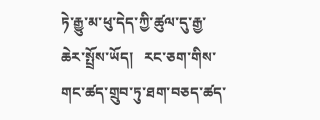ཏེ་རྒྱུ་མ་ཕུ་དེད་ཀྱི་ཚུལ་དུ་རྒྱ་ཆེར་སྤྲོས་ཡོད།   རང་ཅག་གིས་གང་ཚད་གྲུབ་ཏུ་ཐག་བཅད་ཚད་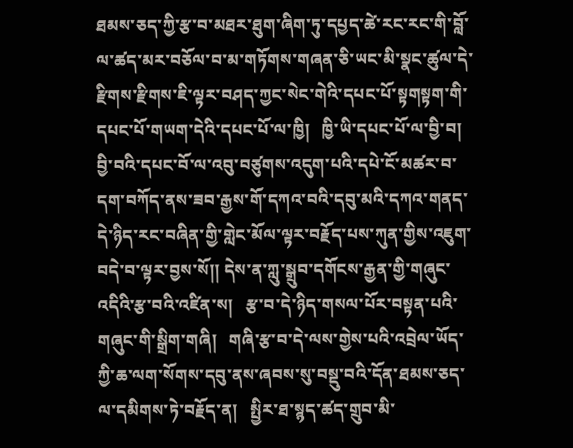ཐམས་ཅད་ཀྱི་རྩ་བ་མཐར་ཐུག་ཞིག་ཏུ་དཔྱད་ཚེ་རང་རང་གི་བློ་ལ་ཚད་མར་བཅོལ་བ་མ་གཏོགས་གཞན་ཅི་ཡང་མི་སྣང་ཚུལ་དེ་རྫིགས་རྫིགས་ཇི་ལྟར་བཤད་ཀྱང་སེང་གེའི་དཔང་པོ་སྟགསྟག་གི་དཔང་པོ་གཡག་དེའི་དཔང་པོ་ལ་ཁྱི།   ཁྱི་ཡི་དཔང་པོ་ལ་བྱི་བ།   བྱི་བའི་དཔང་བོ་ལ་འབུ་བཙུགས་འདུག་པའི་དཔེ་ངོ་མཚར་བ་དག་བཀོད་ནས་ཟབ་རྒྱས་གོ་དཀའ་བའི་དབུ་མའི་དཀའ་གནད་དེ་ཉིད་རང་བཞིན་གྱི་གླེང་མོལ་ལྟར་བརྗོད་པས་ཀུན་གྱིས་འཇུག་བདེ་བ་ལྟར་བྱས་སོ།། དེས་ན་ཀླུ་སྒྲུབ་དགོངས་རྒྱན་གྱི་གཞུང་འདིའི་རྩ་བའི་འཛིན་ས།   རྩ་བ་དེ་ཉིད་གསལ་པོར་བསྟན་པའི་གཞུང་གི་སྒྲིག་གཞི།   གཞི་རྩ་བ་དེ་ལས་གྱེས་པའི་འབྲེལ་ཡོད་ཀྱི་ཆ་ལག་སོགས་དབུ་ནས་ཞབས་སུ་བསྡུ་བའི་དོན་ཐམས་ཅད་ལ་དམིགས་ཏེ་བརྗོད་ན།   སྤྱིར་ཐ་སྙད་ཚད་གྲུབ་མི་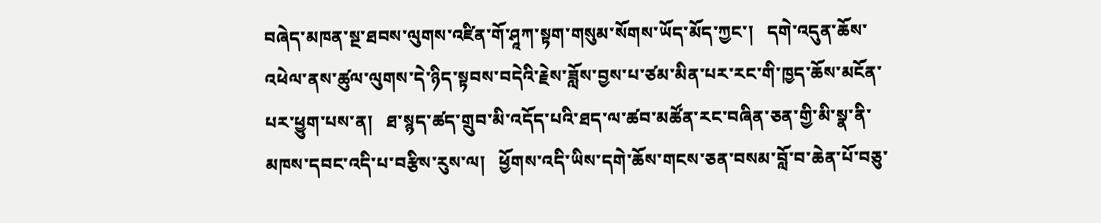བཞེད་མཁན་སྔ་ཐབས་ལུགས་འཛིན་གོ་ཤཱཀ་སྟག་གསུམ་སོགས་ཡོད་མོད་ཀྱང་།   དགེ་འདུན་ཆོས་འཕེལ་ནས་ཚུལ་ལུགས་དེ་ཉིད་སྟབས་བདེའི་རྗེས་ཟློས་བྱས་པ་ཙམ་མིན་པར་རང་གི་ཁྱད་ཆོས་མངོན་པར་ཕྱུག་པས་ན།   ཐ་སྙད་ཚད་གྲུབ་མི་འདོད་པའི་ཐད་ལ་ཚབ་མཚོན་རང་བཞིན་ཅན་གྱི་མི་སྣ་ནི་མཁས་དབང་འདི་པ་བརྩིས་རུས་ལ།   ཕྱོགས་འདི་ཡིས་དགེ་ཆོས་གངས་ཅན་བསམ་བློ་བ་ཆེན་པོ་བཅུ་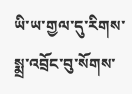ཡི་ཡ་གྱལ་དུ་རིགས་སྨྲ་འབྲོང་བུ་སོགས་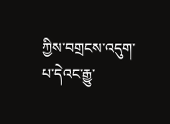ཀྱིས་བགྲངས་འདུག་པ་དེའང་རྒྱུ་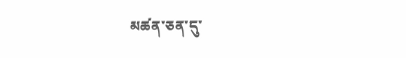མཚན་ཅན་དུ་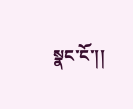སྣང་ངོ་།།